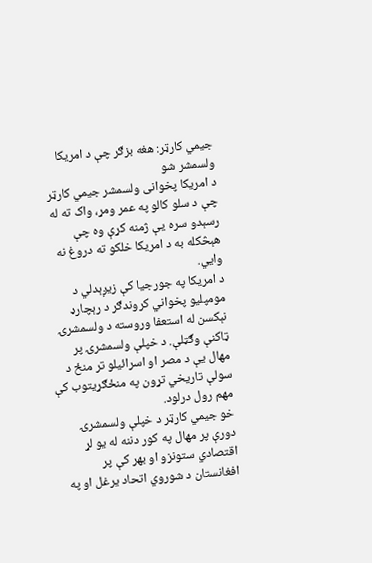جيمي کارټر: هغه بزګر چې د امریکا ولسمشر شو
د امريکا پخوانی ولسمشر جيمي کارټر چې د سلو کالو په عمر ومړ، واک ته له رسېدو سره يې ژمنه کړې وه چې هېڅکله به د امریکا خلکو ته دروغ نه وایي.
د امریکا په جورجيا کې زيږېدلي د مومپليو پخواني کروندګر د رېچارډ نېکسن له استعفا وروسته د ولسمشرۍ ټاکنې وګټلې. د خپلې ولسمشرۍ پر مهال يې د مصر او اسرائيلو تر منځ د سولې تاريخي تړون په منځګړيتوب کې مهم رول درلود.
خو جيمي کارټر د خپلې ولسمشرۍ دورې پر مهال په کور دننه له یو لړ اقتصادي ستونزو او بهر کې پر افغانستان د شوروي اتحاد يرغل او په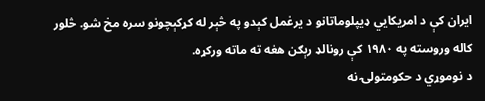ايران کې د امریکايي ډيپلوماتانو د يرغمل کېدو په څېر له کړکېچونو سره مخ شو. څلور کاله وروسته په ۱۹۸۰ کې رونالډ رېګن هغه ته ماته ورکړه.
د نوموړي د حکومتولۍ نه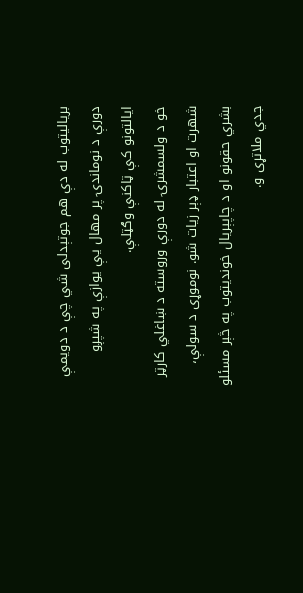برياليتوب له دې هم جوتېدلی شي چې د دويمې دورې د نوماندۍ پر مهال يې يوازې په شپږو ايالتونو کې ټاکنې وګټلې.
خو د ولسمشرۍ له دورې وروسته د ښاغلي کارټر شهرت او اعتبار ډېر زيات شو. نوموړی د سولې، بشري حقونو او د چاپېريال خونديتوب په څېر مسئلو جدي ملاتړی و.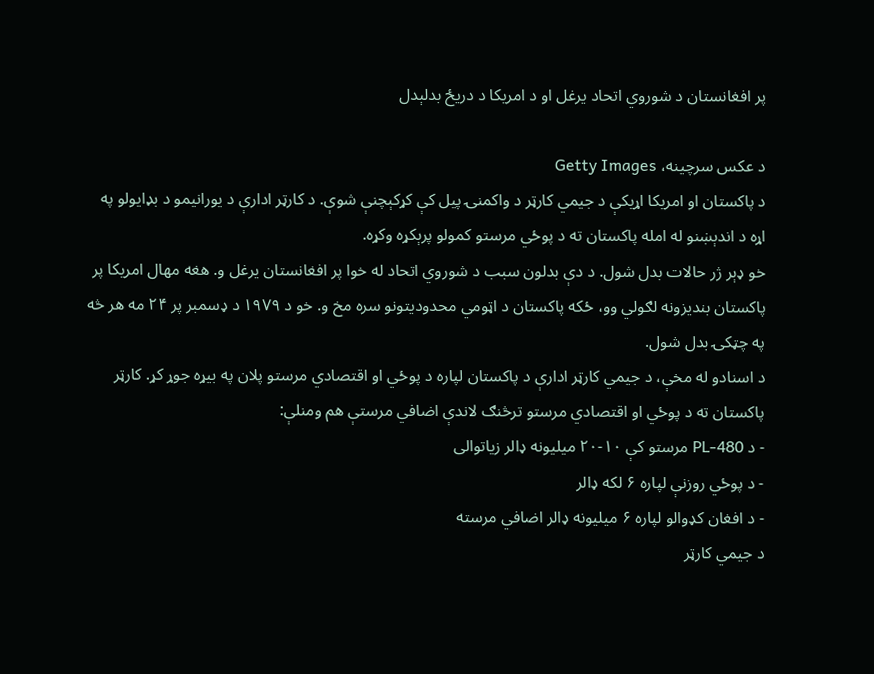پر افغانستان د شوروي اتحاد یرغل او د امریکا د دریځ بدلېدل

د عکس سرچینه، Getty Images
د پاکستان او امریکا اړیکې د جیمي کارټر د واکمنۍ پیل کې کړکېچنې شوې. د کارټر ادارې د یورانیمو د بډایولو په اړه د اندېښنو له امله پاکستان ته د پوځي مرستو کمولو پرېکړه وکړه.
خو ډېر ژر حالات بدل شول. د دې بدلون سبب د شوروي اتحاد له خوا پر افغانستان یرغل و. هغه مهال امریکا پر پاکستان بندیزونه لګولي وو، ځکه پاکستان د اټومي محدودیتونو سره مخ و. خو د ۱۹۷۹ د ډسمبر پر ۲۴ مه هر څه په چټکۍ بدل شول.
د اسنادو له مخې، د جیمي کارټر ادارې د پاکستان لپاره د پوځي او اقتصادي مرستو پلان په بیړه جوړ کړ. کارټر پاکستان ته د پوځي او اقتصادي مرستو ترڅنګ لاندې اضافي مرستې هم ومنلې:
- د PL-480 مرستو کې ۱۰-۲۰ میلیونه ډالر زیاتوالی
- د پوځي روزنې لپاره ۶ لکه ډالر
- د افغان کډوالو لپاره ۶ میلیونه ډالر اضافي مرسته
د جیمي کارټر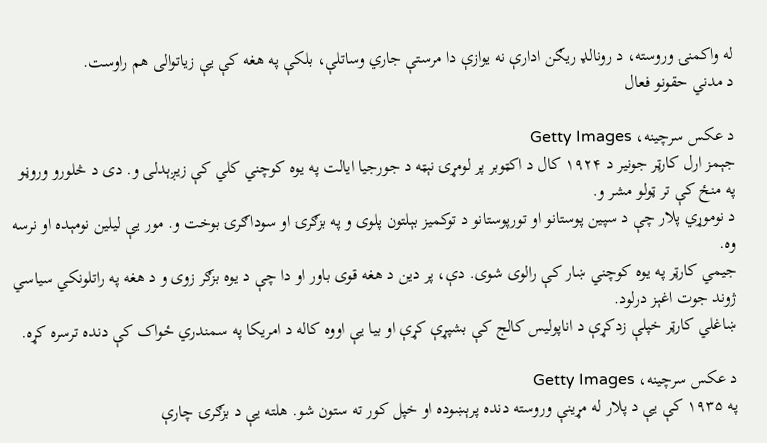له واکمنۍ وروسته، د رونالډ ریګن ادارې نه یوازې دا مرستې جاري وساتلې، بلکې په هغه کې یې زیاتوالی هم راوست.
د مدني حقونو فعال

د عکس سرچینه، Getty Images
جېمز ارل کارټر جونير د ۱۹۲۴ کال د اکټوبر پر لومړۍ نېټه د جورجيا ايالت په يوه کوچني کلي کې زيږېدلی و. دی د څلورو وروڼو په منځ کې تر ټولو مشر و.
د نوموړي پلار چې د سپين پوستانو او تورپوستانو د توکميز بېلتون پلوی و په بزګرۍ او سوداګرۍ بوخت و. مور يې ليلين نومېده او نرسه وه.
جيمي کارټر په يوه کوچني ښار کې رالوی شوی. دې، پر دين د هغه قوی باور او دا چې د يوه بزګر زوی و د هغه په راتلونکي سياسي ژوند جوت اغېز درلود.
ښاغلي کارټر خپلې زدکړې د اناپوليس کالج کې بشپړې کړې او بيا يې اووه کاله د امریکا په سمندري ځواک کې دنده ترسره کړه.

د عکس سرچینه، Getty Images
په ۱۹۳۵ کې يې د پلار له مړینې وروسته دنده پرېښوده او خپل کور ته ستون شو. هلته يې د بزګرۍ چارې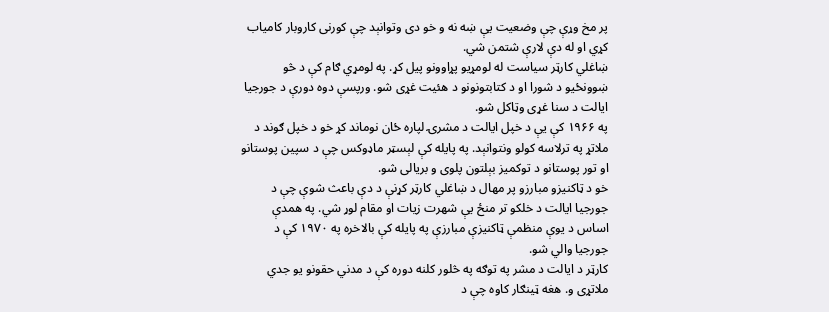پر مخ وړې چې وضعيت يې ښه نه و خو دی وتوانېد چې کورنی کاروبار کامياب کړي او له دې لارې شتمن شي.
ښاغلي کارټر سياست له لومړيو پړاوونو پيل کړ. په لومړي ګام کې د څو ښوونځيو د شورا او د کتابتونونو د هئيت غړی شو. ورپسې دوه دورې د جورجيا ايالت د سنا غړی وټاکل شو.
په ۱۹۶۶ کې يې د خپل ايالت د مشرۍ لپاره ځان نوماند کړ خو د خپل ګوند د ملاتړ په ترلاسه کولو ونتوانېد. په پايله کې لېسټر ماډوکس چې د سپين پوستانو او تور پوستانو د توکميز بېلتون پلوی و بريالی شو.
خو د ټاکنيزو مبارزو پر مهال د ښاغلي کارټر کړنې د دې باعث شوې چې د جورجيا ايالت د خلکو تر منځ يې شهرت زيات او مقام لوړ شي. په همدې اساس د يوې منظمې ټاکنيزې مبارزې په پايله کې بالاخره په ۱۹۷۰ کې د جورجيا والي شو.
کارټر د ايالت د مشر په توګه په څلور کلنه دوره کې د مدني حقونو يو جدي ملاتړی و. هغه ټينګار کاوه چې د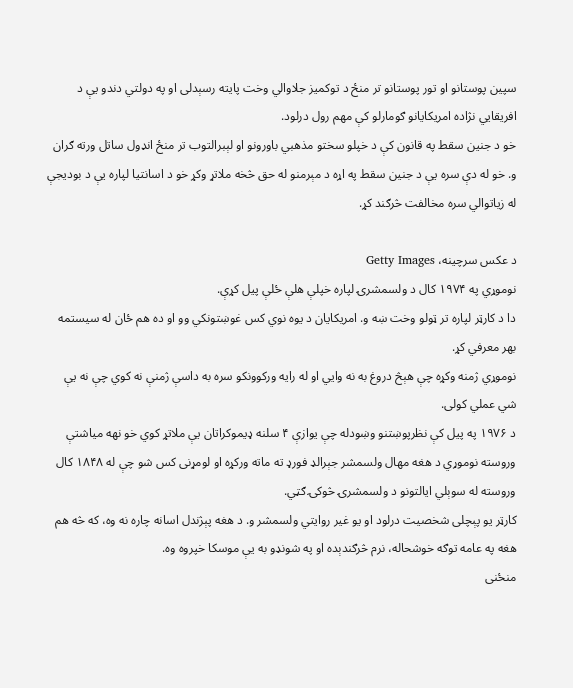سپين پوستانو او تور پوستانو تر منځ د توکميز جلاوالي وخت پایته رسېدلی او په دولتي دندو يې د افريقايي نژاده امریکايانو ګومارلو کې مهم رول درلود.
خو د جنين سقط په قانون کې د خپلو سختو مذهبي باورونو او لېبرالتوب تر منځ انډول ساتل ورته ګران و. خو له دې سره يې د جنين سقط په اړه د مېرمنو له حق څخه ملاتړ وکړ خو د اسانتيا لپاره يې د بوديجې له زياتوالي سره مخالفت څرګند کړ.

د عکس سرچینه، Getty Images
نوموړي په ۱۹۷۴ کال د ولسمشرۍ لپاره خپلې هلې ځلې پيل کړې.
دا د کارټر لپاره تر ټولو وخت ښه و. امریکايان د يوه نوي کس غوښتونکي وو او ده هم ځان له سيستمه بهر معرفي کړ.
نوموړي ژمنه وکړه چې هېڅ دروغ به نه وايي او له رايه ورکوونکو سره به داسې ژمنې نه کوي چې نه يې شي عملي کولی.
د ۱۹۷۶ په پیل کې نظرپوښتنو وښودله چې يوازې ۴ سلنه ډيموکراتان يې ملاتړ کوي خو نهه مياشتې وروسته نوموړي د هغه مهال ولسمشر جېرالډ فورډ ته ماته ورکړه او لومړنی کس شو چې له ۱۸۴۸ کال وروسته له سوېلي ايالتونو د ولسمشرۍ څوکۍ ګټي.
کارټر يو پېچلی شخصيت درلود او یو غير روايتي ولسمشر و. د هغه پېژندل اسانه چاره نه وه، که څه هم هغه په عامه توګه خوشحاله، نرم څرګندېده او په شونډو به يې موسکا خپروه وه.
منځنی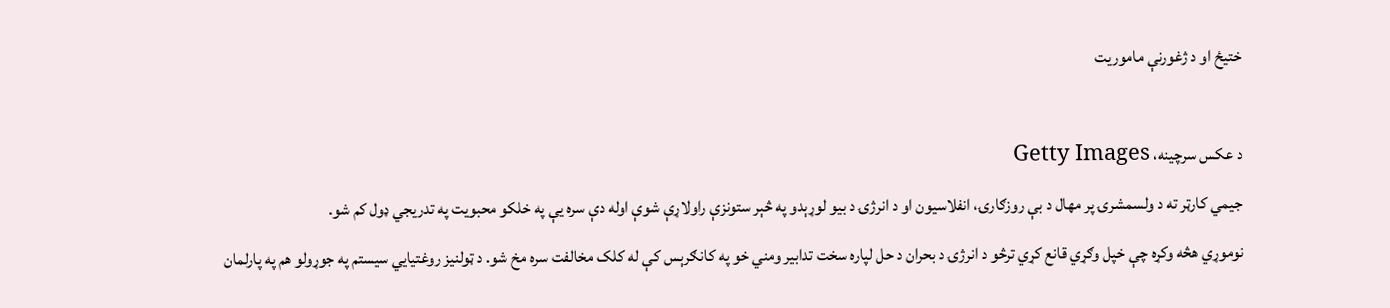ختيځ او د ژغورنې ماموريت

د عکس سرچینه، Getty Images
جيمي کارټر ته د ولسمشرۍ پر مهال د بې روزګارۍ، انفلاسيون او د انرژۍ د بيو لوړېدو په څېر ستونزې راولاړې شوې اوله دې سره يې په خلکو محبویت په تدريجي ډول کم شو.
نوموړي هڅه وکړه چې خپل وګړي قانع کړي ترڅو د انرژۍ د بحران د حل لپاره سخت تدابير ومني خو په کانګرېس کې له کلک مخالفت سره مخ شو. د ټولنيز روغتيايي سيستم په جوړولو هم په پارلمان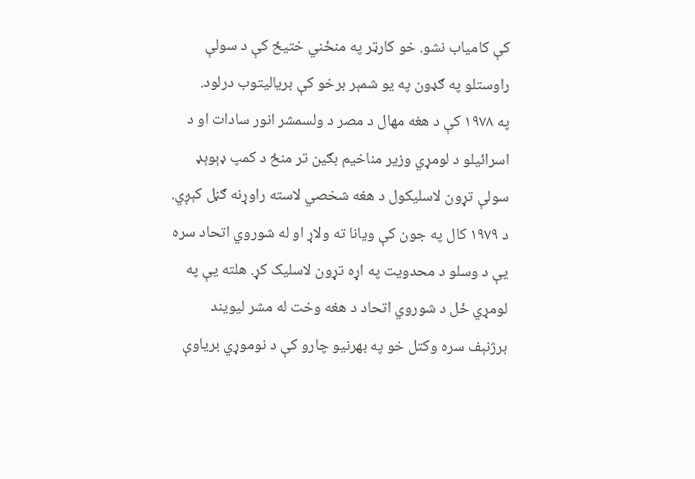کې کامياب نشو. خو کارټر په منځني ختيځ کې د سولې راوستلو په ګډون په یو شمېر برخو کې برياليتوب درلود.
په ۱۹۷۸ کې د هغه مهال د مصر د ولسمشر انور سادات او د اسرائيلو د لومړي وزير مناخيم بګين تر منځ د کمپ ډېوېډ سولې تړون لاسليکول د هغه شخصي لاسته راوړنه ګڼل کېږي.
د ۱۹۷۹ کال په جون کې ويانا ته ولاړ او له شوروي اتحاد سره يې د وسلو د محدويت په اړه تړون لاسليک کړ. هلته يې په لومړي ځل د شوروي اتحاد د هغه وخت له مشر ليويند برژنېف سره وکتل خو په بهرنيو چارو کې د نوموړي برياوې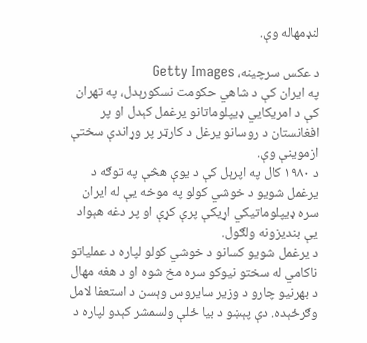لنډمهاله وې.

د عکس سرچینه، Getty Images
په ايران کې د شاهي حکومت نسکورېدل، په تهران کې د امریکايي ډيپلوماتانو يرغمل کېدل او پر افغانستان د روسانو يرغل د کارټر پر وړاندې سختې ازموينې وې.
د ۱۹۸۰ کال په اپرېل کې د يوې هڅې په توګه د يرغمل شويو د خوشي کولو په موخه يې له ايران سره ډيپلوماتيکي اړيکې پرې کړې او پر دغه هېواد يې بنديزونه ولګول.
د يرغمل شويو کسانو د خوشي کولو لپاره د عملياتو ناکامي له سختو نيوکو سره مخ شوه او د هغه مهال د بهرنيو چارو د وزير سايروس وېسن د استعفا لامل وګرځېده. دې پېښو د بيا ځلې ولسمشر کېدو لپاره د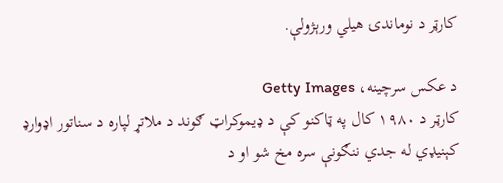کارټر د نوماندۍ هيلي ورېژولې.

د عکس سرچینه، Getty Images
کارټر د ۱۹۸۰ کال په ټاکنو کې د ډیموکراټ ګوند د ملاتړ لپاره د سناتور اډوارډ کېنیډي له جدي ننګونې سره مخ شو او د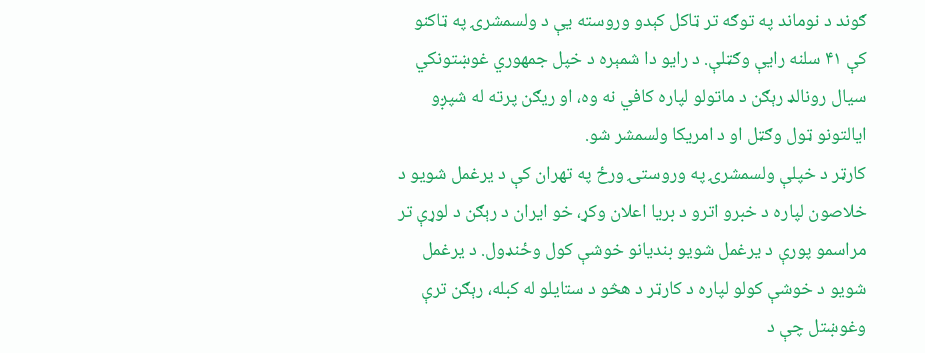ګوند د نوماند په توګه تر ټاکل کېدو وروسته یې د ولسمشرۍ په ټاکنو کې ۴۱ سلنه رایې وګټلې. د رایو دا شمېره د خپل جمهوري غوښتونکي سیال رونالډ رېګن د ماتولو لپاره کافي نه وه، او ریګن پرته له شپږو ایالتونو ټول وګټل او د امریکا ولسمشر شو.
کارټر د خپلې ولسمشرۍ په وروستۍ ورځ په تهران کې د یرغمل شویو د خلاصون لپاره د خبرو اترو د بريا اعلان وکړ، خو ایران د رېګن د لوړې تر مراسمو پورې د یرغمل شویو بندیانو خوشې کول وځنډول. د یرغمل شویو د خوشې کولو لپاره د کارټر د هڅو د ستايلو له کبله، رېګن ترې وغوښتل چې د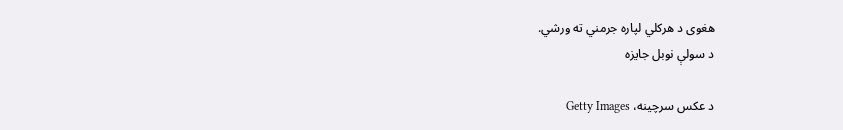هغوی د هرکلي لپاره جرمني ته ورشي.
د سولې نوبل جايزه

د عکس سرچینه، Getty Images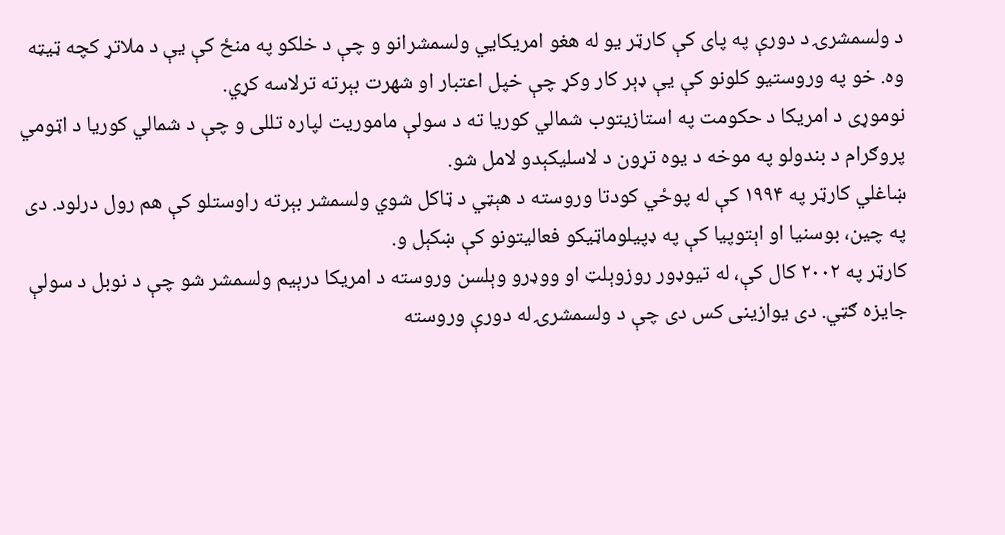د ولسمشرۍ د دورې په پای کې کارټر يو له هغو امریکايي ولسمشرانو و چې د خلکو په منځ کې يې د ملاتړ کچه ټيټه وه. خو په وروستيو کلونو کې يې ډېر کار وکړ چې خپل اعتبار او شهرت بېرته ترلاسه کړي.
نوموړی د امریکا د حکومت په استازيتوب شمالي کوريا ته د سولې ماموريت لپاره تللی و چې د شمالي کوريا د اټومي پروګرام د بندولو په موخه د يوه تړون د لاسليکېدو لامل شو.
ښاغلي کارټر په ۱۹۹۴ کې له پوځي کودتا وروسته د هېټي د ټاکل شوي ولسمشر بېرته راوستلو کې هم رول درلود. دی په چين، بوسنيا او اېتوپيا کې په ډپيلوماټيکو فعاليتونو کې ښکېل و.
کارټر په ۲۰۰۲ کال کې، له تیوډور روزوېلټ او ووډرو وېلسن وروسته د امریکا درېیم ولسمشر شو چې د نوبل د سولې جایزه ګټي. دی یوازینی کس دی چې د ولسمشرۍ له دورې وروسته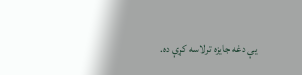یې دغه جایزه ترلاسه کړې ده.